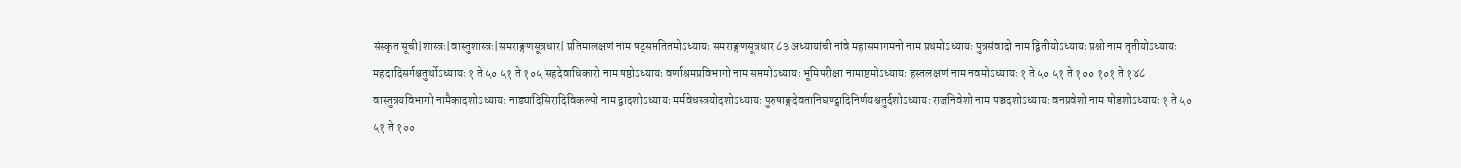संस्कृत सूची|शास्त्रः|वास्तुशास्त्रः|समराङ्गणसूत्रधार| प्रतिमालक्षणं नाम षट्सप्ततितमोऽध्यायः समराङ्गणसूत्रधार ८३ अध्यायांची नांवे महासमागमनो नाम प्रथमोऽध्यायः पुत्रसंवादो नाम द्वितीयोऽध्यायः प्रश्नो नाम तृतीयोऽध्यायः महदादिसर्गश्चतुर्थोऽध्यायः १ ते ५० ५१ ते १०५ सहदेवाधिकारो नाम षष्ठोऽध्यायः वर्णाश्रमप्रविभागो नाम सप्तमोऽध्यायः भूमिपरीक्षा नामाष्टमोऽध्यायः हस्तलक्षणं नाम नवमोऽध्यायः १ ते ५० ५१ ते १०० १०१ ते १४८ वास्तुत्रयविभागो नामैकादशोऽध्यायः नाड्यादिसिरादिविकल्पो नाम द्वादशोऽध्यायः मर्मवेधस्त्रयोदशोऽध्यायः पुरुषाङ्गदेवतानिघण्ट्वादिनिर्णयश्चतुर्दशोऽध्यायः राजनिवेशो नाम पञ्चदशोऽध्यायः वनप्रवेशो नाम षोडशोऽध्यायः १ ते ५० ५१ ते १००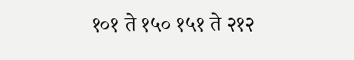१०१ ते १५० १५१ ते २१२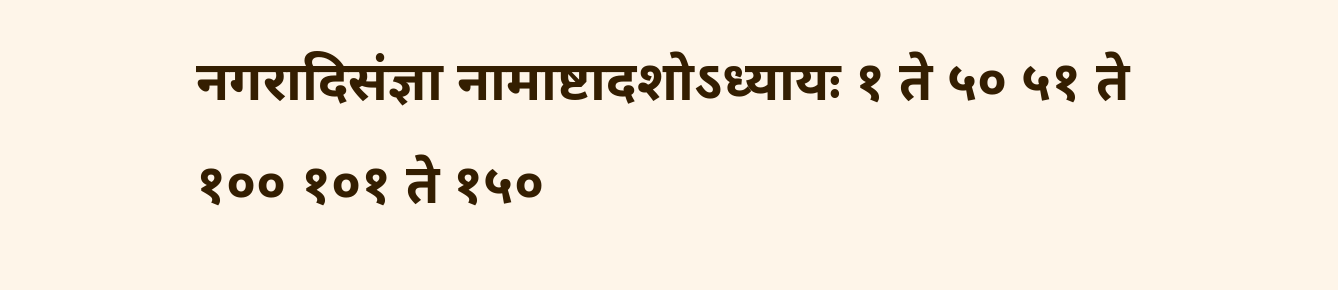नगरादिसंज्ञा नामाष्टादशोऽध्यायः १ ते ५० ५१ ते १०० १०१ ते १५०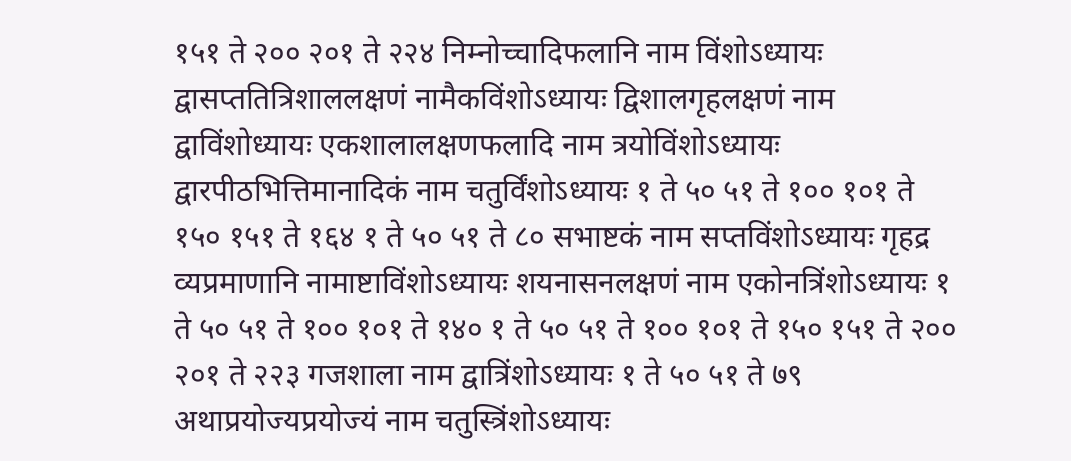१५१ ते २०० २०१ ते २२४ निम्नोच्चादिफलानि नाम विंशोऽध्यायः द्वासप्ततित्रिशाललक्षणं नामैकविंशोऽध्यायः द्विशालगृहलक्षणं नाम द्वाविंशोध्यायः एकशालालक्षणफलादि नाम त्रयोविंशोऽध्यायः द्वारपीठभित्तिमानादिकं नाम चतुर्विंशोऽध्यायः १ ते ५० ५१ ते १०० १०१ ते १५० १५१ ते १६४ १ ते ५० ५१ ते ८० सभाष्टकं नाम सप्तविंशोऽध्यायः गृहद्र व्यप्रमाणानि नामाष्टाविंशोऽध्यायः शयनासनलक्षणं नाम एकोनत्रिंशोऽध्यायः १ ते ५० ५१ ते १०० १०१ ते १४० १ ते ५० ५१ ते १०० १०१ ते १५० १५१ ते २०० २०१ ते २२३ गजशाला नाम द्वात्रिंशोऽध्यायः १ ते ५० ५१ ते ७९ अथाप्रयोज्यप्रयोज्यं नाम चतुस्त्रिंशोऽध्यायः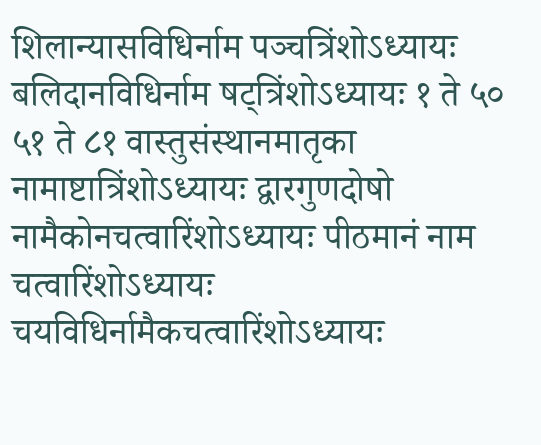शिलान्यासविधिर्नाम पञ्चत्रिंशोऽध्यायः बलिदानविधिर्नाम षट्त्रिंशोऽध्यायः १ ते ५० ५१ ते ८१ वास्तुसंस्थानमातृका नामाष्टात्रिंशोऽध्यायः द्वारगुणदोषो नामैकोनचत्वारिंशोऽध्यायः पीठमानं नाम चत्वारिंशोऽध्यायः चयविधिर्नामैकचत्वारिंशोऽध्यायः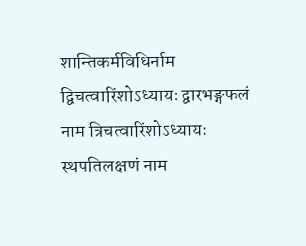शान्तिकर्मविधिर्नाम द्विचत्वारिंशोऽध्यायः द्वारभङ्गफलं नाम त्रिचत्वारिंशोऽध्यायः स्थपतिलक्षणं नाम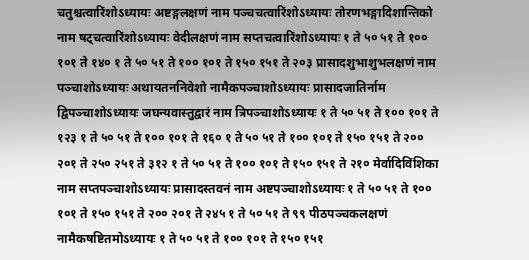चतुश्चत्वारिंशोऽध्यायः अष्टङ्गलक्षणं नाम पञ्चचत्वारिंशोऽध्यायः तोरणभङ्गादिशान्तिको नाम षट्चत्वारिंशोऽध्यायः वेदीलक्षणं नाम सप्तचत्वारिंशोऽध्यायः १ ते ५० ५१ ते १०० १०१ ते १४० १ ते ५० ५१ ते १०० १०१ ते १५० १५१ ते २०३ प्रासादशुभाशुभलक्षणं नाम पञ्चाशोऽध्यायः अथायतननिवेशो नामैकपञ्चाशोऽध्यायः प्रासादजातिर्नाम द्विपञ्चाशोऽध्यायः जघन्यवास्तुद्वारं नाम त्रिपञ्चाशोऽध्यायः १ ते ५० ५१ ते १०० १०१ ते १२३ १ ते ५० ५१ ते १०० १०१ ते १६० १ ते ५० ५१ ते १०० १०१ ते १५० १५१ ते २०० २०१ ते २५० २५१ ते ३१२ १ ते ५० ५१ ते १०० १०१ ते १५० १५१ ते २१० मेर्वादिविंशिका नाम सप्तपञ्चाशोऽध्यायः प्रासादस्तवनं नाम अष्टपञ्चाशोऽध्यायः १ ते ५० ५१ ते १०० १०१ ते १५० १५१ ते २०० २०१ ते २४५ १ ते ५० ५१ ते ९९ पीठपञ्चकलक्षणं नामैकषष्टितमोऽध्यायः १ ते ५० ५१ ते १०० १०१ ते १५० १५१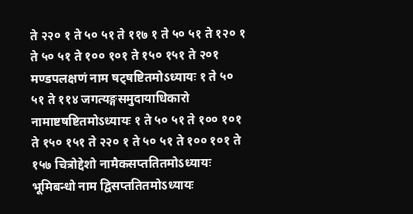ते २२० १ ते ५० ५१ ते ११७ १ ते ५० ५१ ते १२० १ ते ५० ५१ ते १०० १०१ ते १५० १५१ ते २०१ मण्डपलक्षणं नाम षट्षष्टितमोऽध्यायः १ ते ५० ५१ ते ११४ जगत्यङ्गसमुदायाधिकारो नामाष्टषष्टितमोऽध्यायः १ ते ५० ५१ ते १०० १०१ ते १५० १५१ ते २२० १ ते ५० ५१ ते १०० १०१ ते १५७ चित्रोद्देशो नामैकसप्ततितमोऽध्यायः भूमिबन्धो नाम द्विसप्ततितमोऽध्यायः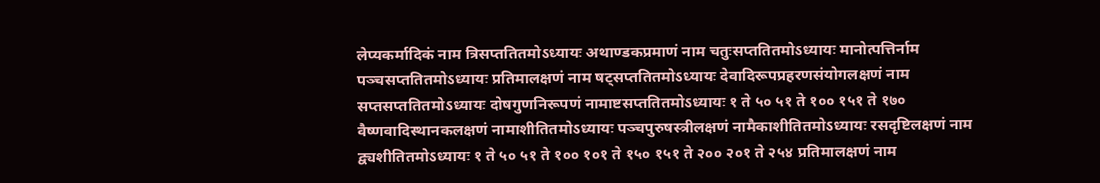लेप्यकर्मादिकं नाम त्रिसप्ततितमोऽध्यायः अथाण्डकप्रमाणं नाम चतुःसप्ततितमोऽध्यायः मानोत्पत्तिर्नाम पञ्चसप्ततितमोऽध्यायः प्रतिमालक्षणं नाम षट्सप्ततितमोऽध्यायः देवादिरूपप्रहरणसंयोगलक्षणं नाम सप्तसप्ततितमोऽध्यायः दोषगुणनिरूपणं नामाष्टसप्ततितमोऽध्यायः १ ते ५० ५१ ते १०० १५१ ते १७० वैष्णवादिस्थानकलक्षणं नामाशीतितमोऽध्यायः पञ्चपुरुषस्त्रीलक्षणं नामैकाशीतितमोऽध्यायः रसदृष्टिलक्षणं नाम द्व्यशीतितमोऽध्यायः १ ते ५० ५१ ते १०० १०१ ते १५० १५१ ते २०० २०१ ते २५४ प्रतिमालक्षणं नाम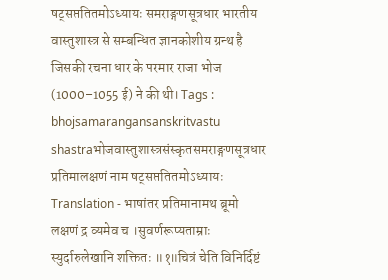षट्सप्ततितमोऽध्यायः समराङ्गणसूत्रधार भारतीय वास्तुशास्त्र से सम्बन्धित ज्ञानकोशीय ग्रन्थ है जिसकी रचना धार के परमार राजा भोज (1000–1055 ई) ने की थी। Tags : bhojsamarangansanskritvastu shastraभोजवास्तुशास्त्रसंस्कृतसमराङ्गणसूत्रधार प्रतिमालक्षणं नाम षट्सप्ततितमोऽध्यायः Translation - भाषांतर प्रतिमानामथ ब्रूमो लक्षणं द्र व्यमेव च ।सुवर्णरूप्यताम्राः स्युर्दारुलेखानि शक्तितः ॥१॥चित्रं चेति विनिर्दिष्टं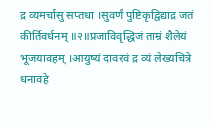द्र व्यमर्चासु सप्तधा ।सुवर्णं पुष्टिकृद्विद्याद्र जतं कीर्तिवर्धनम् ॥२॥प्रजाविवृद्धिजं ताम्रं शैलेयं भूजयावहम् ।आयुष्यं दावरवं द्र व्यं लेख्यचित्रे धनावहे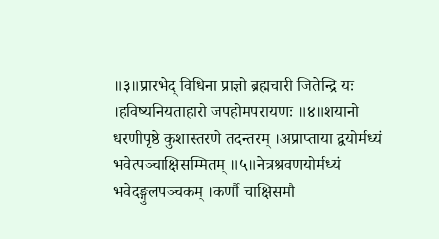॥३॥प्रारभेद् विधिना प्राज्ञो ब्रह्मचारी जितेन्द्रि यः ।हविष्यनियताहारो जपहोमपरायणः ॥४॥शयानो धरणीपृष्ठे कुशास्तरणे तदन्तरम् ।अप्राप्ताया द्वयोर्मध्यं भवेत्पञ्चाक्षिसम्मितम् ॥५॥नेत्रश्रवणयोर्मध्यं भवेदङ्गुलपञ्चकम् ।कर्णौ चाक्षिसमौ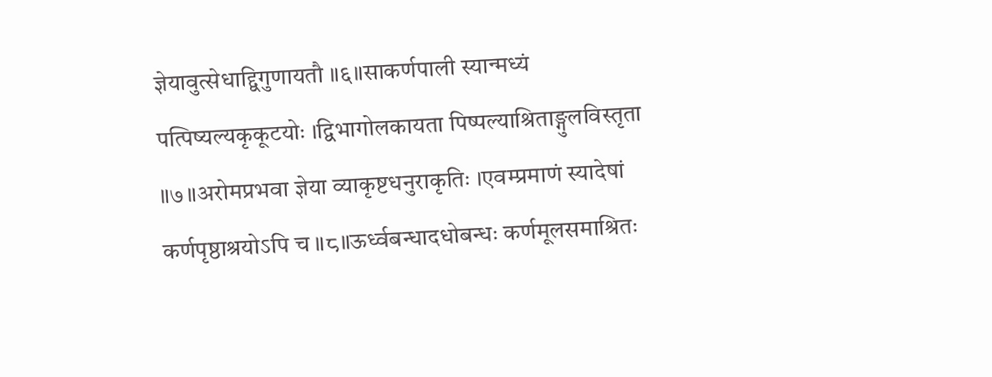ज्ञेयावुत्सेधाद्द्विगुणायतौ ॥६॥साकर्णपाली स्यान्मध्यं पत्पिष्यल्यकृकूटयोः ।द्विभागोलकायता पिष्पल्याश्रिताङ्गुलविस्तृता ॥७॥अरोमप्रभवा ज्ञेया व्याकृष्टधनुराकृतिः ।एवम्प्रमाणं स्यादेषां कर्णपृष्ठाश्रयोऽपि च ॥८॥ऊर्ध्वबन्धादधोबन्धः कर्णमूलसमाश्रितः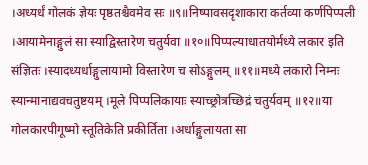।अध्यर्धं गोलकं ज्ञेयः पृष्ठतश्चैवमेव सः ॥९॥निष्पावसदृशाकारा कर्तव्या कर्णपिप्पली ।आयामेनाङ्गुलं सा स्याद्विस्तारेण चतुर्यवा ॥१०॥पिप्पल्याधातयोर्मध्ये लकार इति संज्ञितः ।स्यादध्यर्धाङ्गुलायामो विस्तारेण च सोऽङ्गुलम् ॥११॥मध्ये लकारो निम्नः स्यान्मानाद्यवचतुष्टयम् ।मूले पिप्पलिकायाः स्याच्छ्रोत्रच्छिद्रं चतुर्यवम् ॥१२॥या गोलकारपीगूष्मो स्तूतिकेति प्रकीर्तिता ।अर्धाङ्गुलायता सा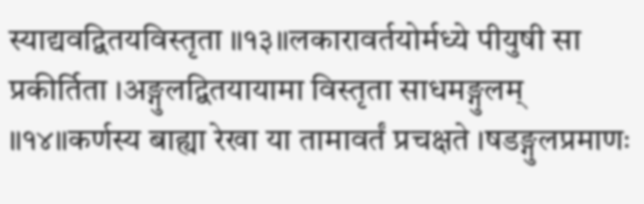स्याद्यवद्वितयविस्तृता ॥१३॥लकारावर्तयोर्मध्ये पीयुषी सा प्रकीर्तिता ।अङ्गुलद्वितयायामा विस्तृता साधमङ्गुलम् ॥१४॥कर्णस्य बाह्या रेखा या तामावर्तं प्रचक्षते ।षडङ्गुलप्रमाणः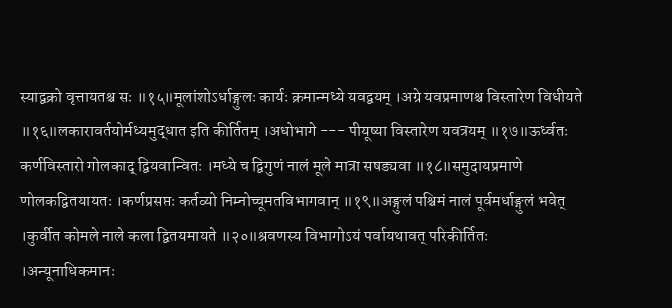स्याद्वक्रो वृत्तायतश्च सः ॥१५॥मूलांशोऽर्धाङ्गुलः कार्यः क्रमान्मध्ये यवद्वयम् ।अग्रे यवप्रमाणश्च विस्तारेण विधीयते ॥१६॥लकारावर्तयोर्मध्यमुद्धात इति कीर्तितम् ।अधोभागे --- पीयूष्या विस्तारेण यवत्रयम् ॥१७॥ऊर्ध्वतः कर्णविस्तारो गोलकाद् द्वियवान्वितः ।मध्ये च द्विगुणं नालं मूले मात्रा सषड्यवा ॥१८॥समुदायप्रमाणे णोलकद्वितयायतः ।कर्णप्रसप्तः कर्तव्यो निम्नोच्चूमतविभागवान् ॥१९॥अङ्गुलं पश्चिमं नालं पूर्वमर्धाङ्गुलं भवेत् ।कुर्वीत कोमले नाले कला द्वितयमायते ॥२०॥श्रवणस्य विभागोऽयं पर्वायथावत् परिकीर्तितः ।अन्यूनाधिकमानः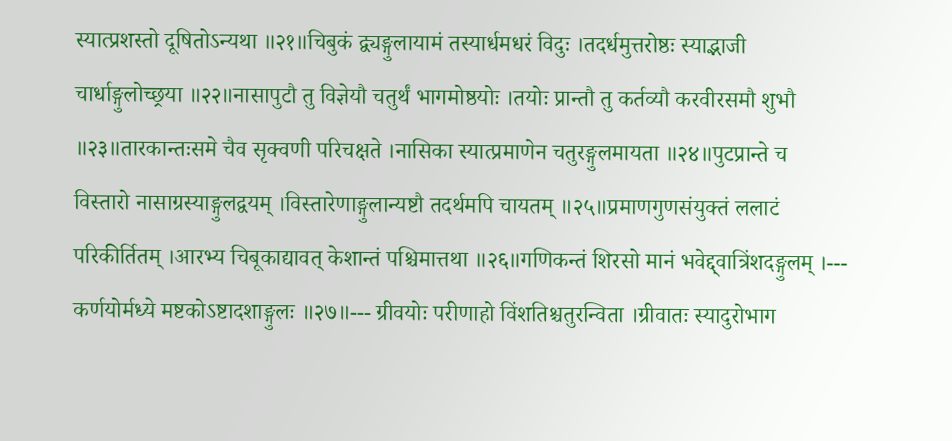स्यात्प्रशस्तो दूषितोऽन्यथा ॥२१॥चिबुकं द्व्यङ्गुलायामं तस्यार्धमधरं विदुः ।तदर्धमुत्तरोष्ठः स्याद्भाजी चार्धाङ्गुलोच्छ्रया ॥२२॥नासापुटौ तु विज्ञेयौ चतुर्थं भागमोष्ठयोः ।तयोः प्रान्तौ तु कर्तव्यौ करवीरसमौ शुभौ ॥२३॥तारकान्तःसमे चैव सृक्वणी परिचक्षते ।नासिका स्यात्प्रमाणेन चतुरङ्गुलमायता ॥२४॥पुटप्रान्ते च विस्तारो नासाग्रस्याङ्गुलद्वयम् ।विस्तारेणाङ्गुलान्यष्टौ तदर्थमपि चायतम् ॥२५॥प्रमाणगुणसंयुक्तं ललाटं परिकीर्तितम् ।आरभ्य चिबूकाद्यावत् केशान्तं पश्चिमात्तथा ॥२६॥गणिकन्तं शिरसो मानं भवेद्द्वात्रिंशदङ्गुलम् ।--- कर्णयोर्मध्ये मष्टकोऽष्टादशाङ्गुलः ॥२७॥--- ग्रीवयोः परीणाहो विंशतिश्चतुरन्विता ।ग्रीवातः स्यादुरोभाग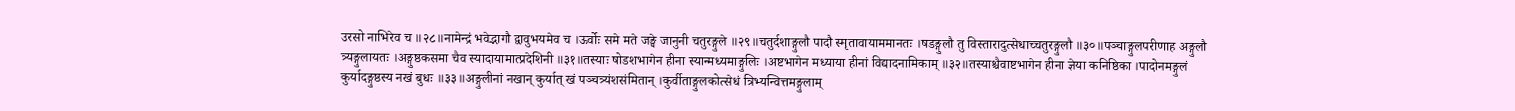उरसो नाभिरेव च ॥२८॥नामेन्द्रं भवेद्भागौ द्वावुभयमेव च ।ऊर्वोः समे मते जङ्घे जानुनी चतुरङ्गुले ॥२९॥चतुर्दशाङ्गुलौ पादौ स्मृतावायाममानतः ।षडङ्गुलौ तु विस्तारादुत्सेधाच्चतुरङ्गुलौ ॥३०॥पञ्चाङ्गुलपरीणाह अङ्गुलौ त्र्यङ्गुलायतः ।अङ्गुष्ठकसमा चैव स्यादायामात्प्रदेशिनी ॥३१॥तस्याः षोडशभागेन हीना स्यान्मध्यमाङ्गुलिः ।अष्टभागेन मध्याया हीनां विद्यादनामिकाम् ॥३२॥तस्याश्चैवाष्टभागेन हीना ज्ञेया कनिष्ठिका ।पादोनमङ्गुलं कुर्यादङ्गुष्ठस्य नखं बुधः ॥३३॥अङ्गुलीनां नखान् कुर्यात् खं पञ्चत्र्यंशसंमितान् ।कुर्वीताङ्गुलकोत्सेधं त्रिभ्यन्वित्तमङ्गुलाम्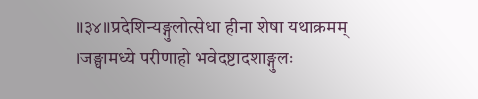॥३४॥प्रदेशिन्यङ्गुलोत्सेधा हीना शेषा यथाक्रमम् ।जङ्घामध्ये परीणाहो भवेदष्टादशाङ्गुलः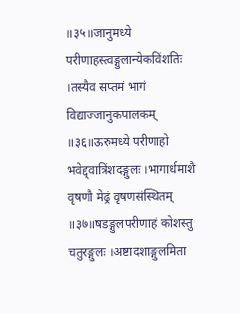॥३५॥जानुमध्ये परीणाहस्त्वङ्गुलान्येकविंशतिः ।तस्यैव सप्तमं भागं विद्याज्जानुकपालकम् ॥३६॥ऊरुमध्ये परीणाहो भवेद्द्वात्रिंशदङ्गुलः ।भागार्धमाशै वृषणौ मेढ्रं वृषणसंस्थितम् ॥३७॥षडङ्गुलपरीणाहं कोशस्तु चतुरङ्गुलः ।अष्टादशाङ्गुलमिता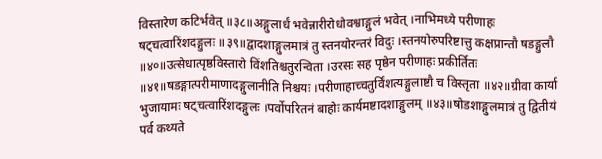विस्तारेण कटिर्भवेत् ॥३८॥अङ्गुलार्धं भवेन्नारीरोधोवश्वाङ्गुलं भवेत् ।नाभिमध्ये परीणाहः षट्चत्वारिंशदङ्गुलः ॥३९॥द्वादशाङ्गुलमात्रं तु स्तनयोरन्तरं विदुः ।स्तनयोरुपरिष्टात्तु कक्षप्रान्तौ षडङ्गुलौ ॥४०॥उत्सेधात्पृष्ठविस्तारो विंशतिश्चतुरन्विता ।उरसः सह पृष्ठेन परीणाहः प्रकीर्तितः ॥४१॥षडङ्गात्परीमाणादङ्गुलानीति निश्चयः ।परीणाहाच्चतुर्विंशत्यङ्गुलाष्टौ च विस्तृता ॥४२॥ग्रीवा कार्या भुजायामः षट्चत्वारिंशदङ्गुलः ।पर्वोपरितनं बाहोः कार्यमष्टादशाङ्गुलम् ॥४३॥षोडशाङ्गुलमात्रं तु द्वितीयं पर्व कथ्यते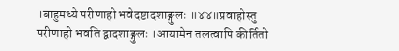।बाहुमध्ये परीणाहो भवेदष्टादशाङ्गुलः ॥४४॥प्रवाहोस्तु परीणाहो भवति द्वादशाङ्गुलः ।आयामेन तलत्वापि कीर्तितो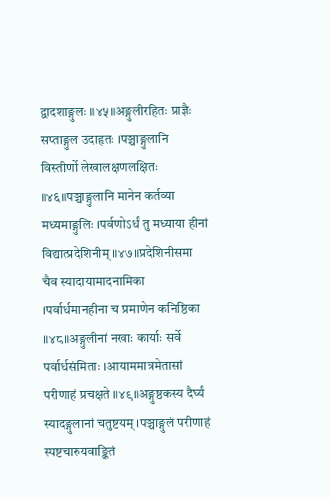द्वादशाङ्गुलः ॥४५॥अङ्गुलीरहितः प्राज्ञैः सप्ताङ्गुल उदाहृतः ।पञ्चाङ्गुलानि विस्तीर्णो लेखालक्षणलक्षितः ॥४६॥पञ्चाङ्गुलानि मानेन कर्तव्या मध्यमाङ्गुलिः ।पर्वणोऽर्धं तु मध्याया हीनां विद्यात्प्रदेशिनीम् ॥४७॥प्रदेशिनीसमा चैव स्यादायामादनामिका ।पर्वार्धमानहीना च प्रमाणेन कनिष्ठिका ॥४८॥अङ्गुलीनां नखाः कार्याः सर्वे पर्वार्धसंमिताः ।आयाममात्रमेतासां परीणाहं प्रचक्षते ॥४९॥अङ्गुष्ठकस्य दैर्घ्यं स्यादङ्गुलानां चतुष्टयम् ।पञ्चाङ्गुलं परीणाहं स्पष्टचारुयवाङ्कितं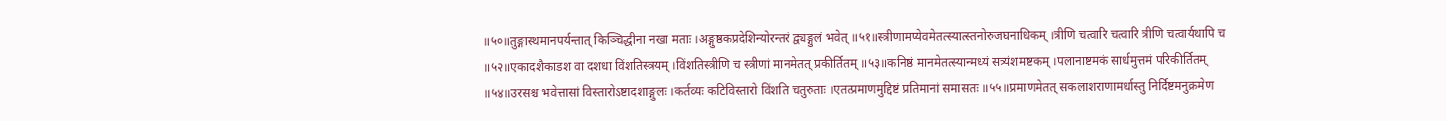॥५०॥तुङ्गास्थमानपर्यन्तात् किञ्चिद्धीना नखा मताः ।अङ्गुष्ठकप्रदेशिन्योरन्तरं द्व्यङ्गुलं भवेत् ॥५१॥स्त्रीणामप्येवमेतत्स्यात्स्तनोरुजघनाधिकम् ।त्रीणि चत्वारि चत्वारि त्रीणि चत्वार्यथापि च ॥५२॥एकादशैकाडश वा दशधा विंशतिस्त्रयम् ।विंशतिस्त्रीणि च स्त्रीणां मानमेतत् प्रकीर्तितम् ॥५३॥कनिष्ठं मानमेतत्स्यान्मध्यं सत्र्यंशमष्टकम् ।पलानाष्टमकं सार्धमुत्तमं परिकीर्तितम् ॥५४॥उरसश्च भवेत्तासां विस्तारोऽष्टादशाङ्गुलः ।कर्तव्यः कटिविस्तारो विंशति चतुरुताः ।एतत्प्रमाणमुद्दिष्टं प्रतिमानां समासतः ॥५५॥प्रमाणमेतत् सकलाशराणामर्धास्तु निर्दिष्टमनुक्रमेण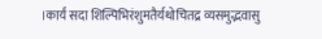।कार्यं सदा शिल्पिभिरंशुमतैर्यथोचितद्र व्यसमुद्भवासु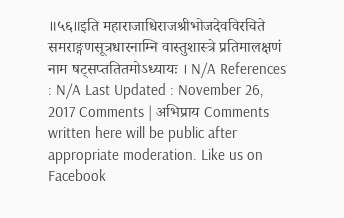॥५६॥इति महाराजाधिराजश्रीभोजदेवविरचिते समराङ्गणसूत्रधारनाम्नि वास्तुशास्त्रे प्रतिमालक्षणं नाम षट्सप्ततितमोऽध्यायः । N/A References : N/A Last Updated : November 26, 2017 Comments | अभिप्राय Comments written here will be public after appropriate moderation. Like us on Facebook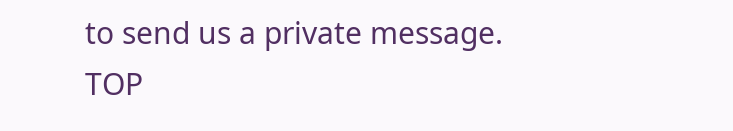to send us a private message. TOP